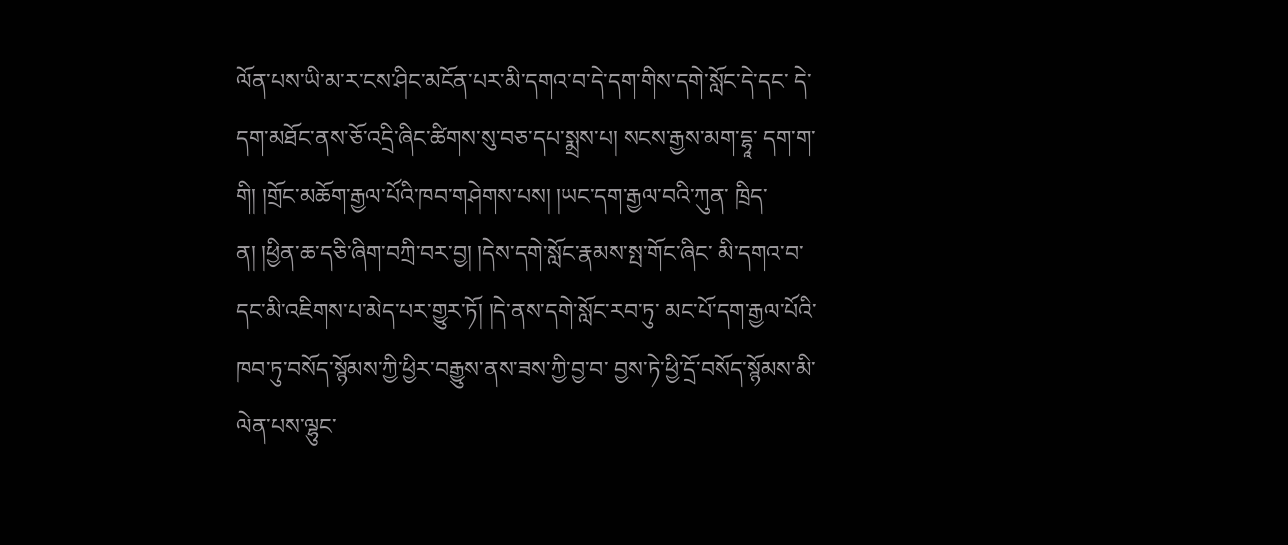ལོན་པས་ཡི་མ་ར་ངས་ཤིང་མངོན་པར་མི་དགའ་བ་དེ་དག་གིས་དགེ་སློང་དེ་དང་ དེ་དག་མཐོང་ནས་ཅོ་འདྲི་ཞིང་ཚིགས་སུ་བཅ་དཔ་སྨྲས་པ། སངས་རྒྱས་མག་དྷཱ་ དག་ག་གི། །གྲོང་མཆོག་རྒྱལ་པོའི་ཁབ་གཤེགས་པས། །ཡང་དག་རྒྱལ་བའི་ཀུན་ ཁྲིད་ན། །ཕྱིན་ཆ་དཅི་ཞིག་བཀྲི་བར་བྱ། །དེས་དགེ་སློང་རྣམས་སྤ་གོང་ཞིང་ མི་དགའ་བ་དང་མི་འཇིགས་པ་མེད་པར་གྱུར་ཏོ། །དེ་ནས་དགེ་སློང་རབ་ཏུ་ མང་པོ་དག་རྒྱལ་པོའི་ཁབ་ཏུ་བསོད་སྙོམས་ཀྱི་ཕྱིར་བརྒྱུས་ནས་ཟས་ཀྱི་བྱ་བ་ བྱས་ཏེ་ཕྱི་དྲོ་བསོད་སྙོམས་མི་ལེན་པས་ལྷུང་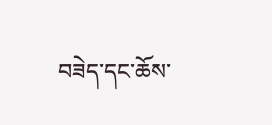བཟེད་དང་ཆོས་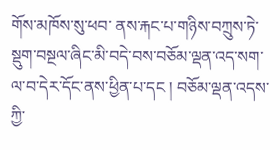གོས་མཁོས་སུ་ཕབ་ ནས་རྐང་པ་གཉིས་བཀྲུས་ཏེ་སྡུག་བསྔལ་ཞིང་མི་བདེ་བས་བཅོམ་ལྡན་འད་སག་ ལ་བ་དེར་དོང་ནས་ཕྱིན་པ་དང ། བཅོམ་ལྡན་འདས་ཀྱི་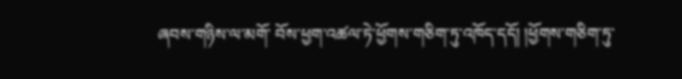ཞབས་གཉིས་ལ་མགོ་ བོས་ཕྱག་འཚལ་ཏེ་ཕྱོགས་གཅིག་ཏུ་འཁོད་དདོ། །ཕྱོགས་གཅིག་ཏུ་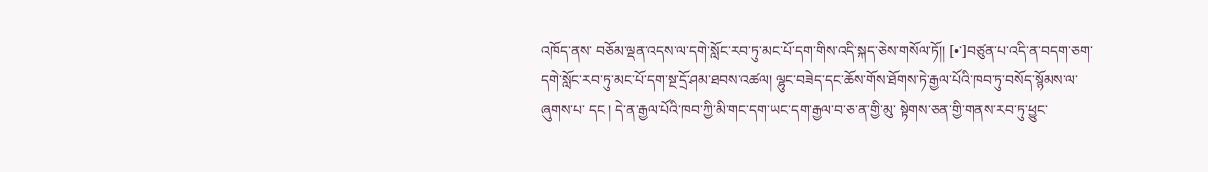འཁོད་ནས་ བཅོམ་ལྡན་འདས་ལ་དགེ་སློང་རབ་ཏུ་མང་པོ་དག་གིས་འདི་སྐད་ཅེས་གསོལ་ཏོ།། [•་]བཙུན་པ་འདི་ན་བདག་ཅག་དགེ་སློང་རབ་ཏུ་མང་པོ་དག་སྔ་དྲོ་ཤམ་ཐབས་འཚལ། ལྷུང་བཟེད་དང་ཆོས་གོས་ཐོགས་ཏེ་རྒྱལ་པོའི་ཁབ་ཏུ་བསོད་སྙོམས་ལ་ཞུགས་པ་ དང ། དེ་ན་རྒྱལ་པོའི་ཁབ་ཀྱི་མི་གང་དག་ཡང་དག་རྒྱལ་བ་ཅ་ན་གྱི་མུ་ སྟེགས་ཅན་གྱི་གནས་རབ་ཏུ་ཕྱུང་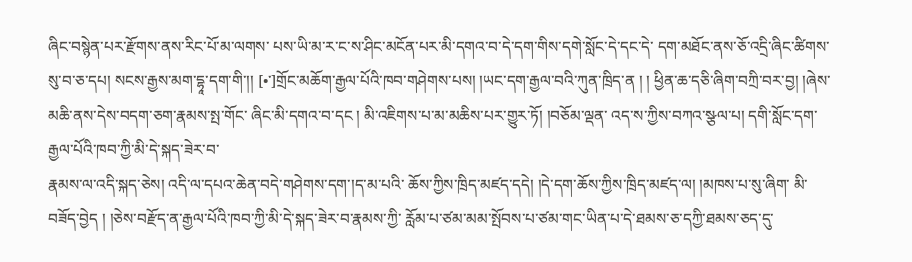ཞིང་བསྙེན་པར་རྫོགས་ནས་རིང་པོ་མ་ལགས་ པས་ཡི་མ་ར་ང་ས་ཤིང་མངོན་པར་མི་དགའ་བ་དེ་དག་གིས་དགེ་སློང་དེ་དང་དེ་ དག་མཐོང་ནས་ཅོ་འདྲི་ཞིང་ཚིགས་སུ་བ་ཅ་དཔ། སངས་རྒྱས་མག་དྷཱ་དག་གི་།། [•་]གྲོང་མཆོག་རྒྱལ་པོའི་ཁབ་གཤེགས་པས། །ཡང་དག་རྒྱལ་བའི་ཀུན་ཁྲིད་ན ། ། ཕྱིན་ཆ་དཅི་ཞིག་བཀྲི་བར་བྱ། །ཞེས་མཆི་ནས་དེས་བདག་ཅག་རྣམས་སྤ་གོང་ ཞིང་མི་དགའ་བ་དང ། མི་འཇིགས་པ་མ་མཆིས་པར་གྱུར་ཏོ། །བཅོམ་ལྡན་ འད་ས་ཀྱིས་བཀའ་སྩལ་པ། དགི་སློང་དག་རྒྱལ་པོའི་ཁབ་ཀྱི་མི་དེ་སྐད་ཟེར་བ་
རྣམས་ལ་འདི་སྐད་ཅེས། འདི་ལ་དཔའ་ཆེན་བདེ་གཤེགས་དག་།ད་མ་པའི་ ཆོས་ཀྱིས་ཁྲིད་མཛད་དདེ། །དེ་དག་ཆོས་ཀྱིས་ཁྲིད་མཛད་ལ། །མཁས་པ་སུ་ཞིག་ མི་བཟོད་བྱེད ། །ཅེས་བརྫོད་ན་རྒྱལ་པོའི་ཁབ་ཀྱི་མི་དེ་སྐད་ཟེར་བ་རྣམས་ཀྱི་ རློམ་པ་ཙམ་མམ་སྤོབས་པ་ཙམ་གང་ཡིན་པ་དེ་ཐམས་ཅ་དཀྱི་ཐམས་ཅད་དུ་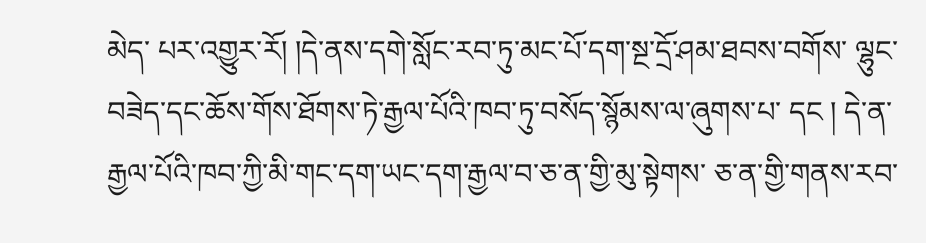མེད་ པར་འགྱུར་རོ། །དེ་ནས་དགེ་སློང་རབ་ཏུ་མང་པོ་དག་སྔ་དྲོ་ཤམ་ཐབས་བགོས་ ལྷུང་བཟེད་དང་ཆོས་གོས་ཐོགས་ཏེ་རྒྱལ་པོའི་ཁབ་ཏུ་བསོད་སྙོམས་ལ་ཞུགས་པ་ དང ། དེ་ན་རྒྱལ་པོའི་ཁབ་ཀྱི་མི་གང་དག་ཡང་དག་རྒྱལ་བ་ཅ་ན་གྱི་མུ་སྟེགས་ ཅ་ན་གྱི་གནས་རབ་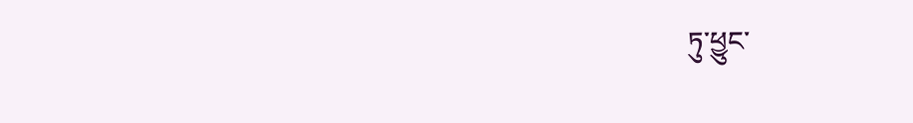ཏུ་ཕྱུང་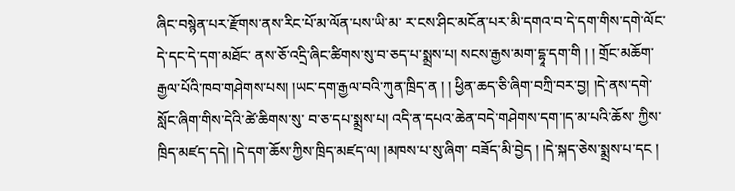ཞིང་བསྙེན་པར་རྫོགས་ནས་རིང་པོ་མ་ལོན་པས་ཡི་མ་ ར་ངས་ཤིང་མངོན་པར་མི་དགའ་བ་དེ་དག་གིས་དགེ་ལོང་དེ་དང་དེ་དག་མཐོང་ ནས་ཅོ་འདྲི་ཞིང་ཚིགས་སུ་བ་ཅད་པ་སྨྲས་པ། སངས་རྒྱས་མག་དྷཱ་དག་གི ། ། གྲོང་མཆོག་རྒྱལ་པོའི་ཁབ་གཤེགས་པས། །ཡང་དག་རྒྱལ་བའི་ཀུན་ཁྲིད་ན ། ། ཕྱིན་ཆད་ཅི་ཞིག་བཀྲི་བར་བྱ། །དེ་ནས་དགེ་སློང་ཞིག་གིས་དེའི་ཚེ་ཆིགས་སུ་ བ་ཅ་དཔ་སྨྲས་པ། འདི་ན་དཔའ་ཆེན་བདེ་གཤེགས་དག་།ད་མ་པའི་ཆོས་ ཀྱིས་ཁྲིད་མཛད་དདེ། །དེ་དག་ཆོས་ཀྱིས་ཁྲིད་མཛད་ལ། །མཁས་པ་སུ་ཞིག་ བཟོད་མི་བྱེད ། །དེ་སྐད་ཅེས་སྨྲས་པ་དང །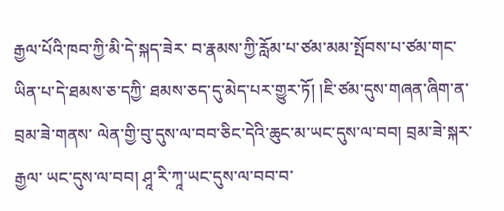རྒྱལ་པོའི་ཁབ་ཀྱི་མི་དེ་སྐད་ཟེར་ བ་རྣམས་ཀྱི་རློམ་པ་ཙམ་མམ་སྤོབས་པ་ཙམ་གང་ཡིན་པ་དེ་ཐམས་ཅ་དཀྱི་ ཐམས་ཅད་དུ་མེད་པར་གྱུར་ཏོ། །ཇི་ཙམ་དུས་གཞན་ཞིག་ན་བྲམ་ཟེ་གནས་ ལེན་གྱི་བུ་དུས་ལ་བབ་ཅིང་དེའི་ཆུང་མ་ཡང་དུས་ལ་བབ། བྲམ་ཟེ་སྐར་རྒྱལ་ ཡང་དུས་ལ་བབ། ཤཱ་རི་ཀཱ་ཡང་དུས་ལ་བབ་བ་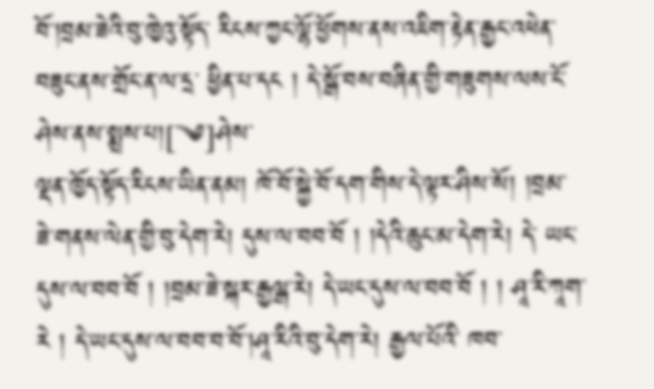བོ་།བྲམ་ཟེའི་བུ་ཁྱེའུ་སྟོད་ རིངས་ཀྱང་ལྷོ་ཕྱོགས་ནས་འཇིག་རྟེན་རྒྱང་འཕེན་བཟུང་ནས་གྲོང་ན་ལ་དྲ་ ཕྱིན་པ་དང ། དེ་སྒོ་བས་བཞིན་གྱི་གཟུགས་ལས་ངོ་ཤེས་ནས་སྨྲས་པ།[་༄]ཤེས་
ལྡན་ཁྱོད་སྟོད་རིངས་ཡིན་ནམ། ཁོ་བོ་སྐྱེ་བོ་དག་གིས་དེ་ལྟར་ཤིས་སོ། །བྲམ་ ཟེ་གནས་ལེན་གྱི་བུ་དེག་རེ། དུས་ལ་བབ་བོ ། །དེའི་ཆུང་མ་དེག་རེ། དེ་ ཡང་དུས་ལ་བབ་བོ ། །བྲམ་ཟེ་སྐར་རྒྱལྒ་རེ། དེ་ཡང་དུས་ལ་བབ་བོ ། ། ཤཱ་རི་ཀཱག་རེ ། དེ་ཡང་དུས་ལ་བབ་བ་བོ་།ཤཱ་རིའི་བུ་དེག་རེ། རྒྱལ་པོའི་ ཁབ་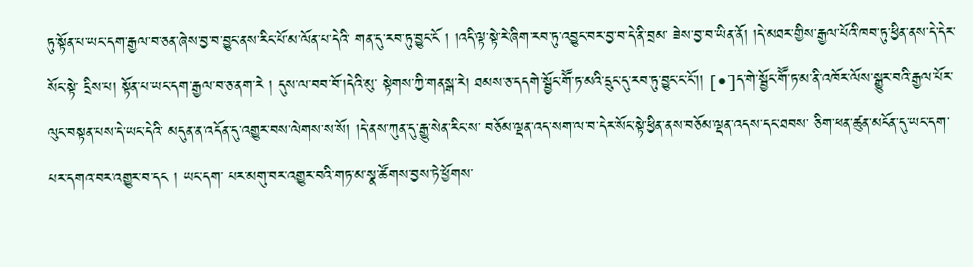ཏུ་སྟོན་པ་ཡང་དག་རྒྱལ་བ་ཅན་ཞེས་བྱ་བ་བྱུང་ནས་རིང་པོ་མ་ལོན་པ་དེའི་ གན་དུ་རབ་ཏུ་བྱུང་ངོ ། །འདི་ལྟ་སྟེ་རེ་ཞིག་རབ་ཏུ་འབྱུང་བར་བྱ་བ་དེ་ནི་བྲམ་ ཟེས་བྱ་བ་ཡིན་ནོ། །དེ་མཐར་གྱིས་རྒྱལ་པོའི་ཁབ་ཏུ་ཕྱིན་ནས་དེ་དེར་སོང་སྟེ་ དྲིས་པ། སྟོན་པ་ཡང་དག་རྒྱལ་བ་ཅ་ནག་རེ ། དུས་ལ་བབ་བོ་།དེའི་མུ་ སྟེགས་ཀྱི་གནསྒ་རེ། ཐམས་ཅ་དདགེ་སྦྱོང་གཽ་ཏ་མའི་དྲུང་དུ་རབ་ཏུ་བྱུང་ང་ངོ་།། [•་]ད་གེ་སྦྱོང་གཽ་ཏ་མ་ནི་འཁོར་ལོས་སྒྱུར་བའི་རྒྱལ་པོར་ལུང་བསྟན་པས་དེ་ཡང་དེའི་ མདུན་ན་འདོན་དུ་འགྱུར་བས་ལེགས་ས་སོ། །དེ་ནས་ཀུན་དུ་རྒྱུ་སེན་རིང་ས་ བཅོམ་ལྡན་འད་སག་ལ་བ་དེར་སོང་སྟེ་ཕྱིན་ནས་བཅོམ་ལྡན་འདས་དང་ཐབས་ ཅིག་ཕན་ཚུན་མངོན་དུ་ཡང་དག་པར་དགའ་བར་འགྱུར་བ་དང ། ཡང་དག་ པར་མགུ་བར་འགྱུར་བའི་གཏ་མ་སྣ་ཚོགས་བྱས་ཏེ་ཕྱོགས་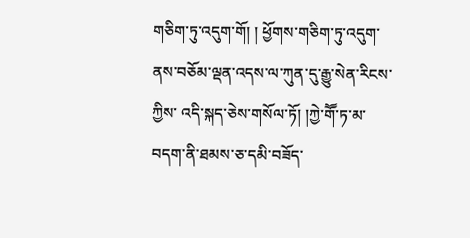གཅིག་ཏུ་འདུག་གོ། ། ཕྱོགས་གཅིག་ཏུ་འདུག་ནས་བཅོམ་ལྡན་འདས་ལ་ཀུན་དུ་རྒྱུ་སེན་རིངས་ཀྱིས་ འདི་སྐད་ཅེས་གསོལ་ཏོ། །ཀྱེ་གཽ་ཏ་མ་བདག་ནི་ཐམས་ཅ་དམི་བཟོད་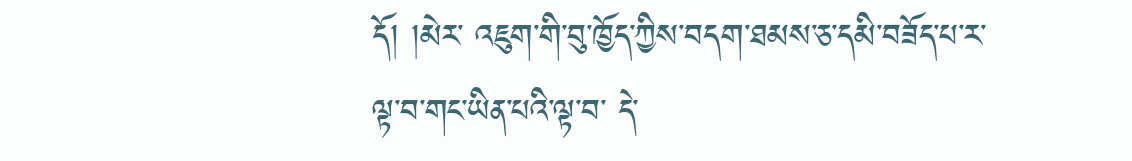དོ། །མེར་ འཇུག་གི་བུ་ཁྱོད་ཀྱིས་བདག་ཐམས་ཅ་དམི་བཟོད་པ་ར་ལྟ་བ་གང་ཡིན་པའི་ལྟ་བ་ དེ་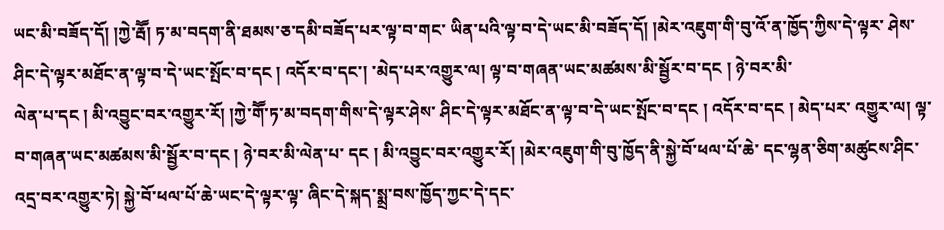ཡང་མི་བཟོད་དོ། །ཀྱེ་རྦཽ། ཏ་མ་བདག་ནི་ཐམས་ཅ་དམི་བཟོད་པར་ལྟ་བ་གང་ ཡིན་པའི་ལྟ་བ་དེ་ཡང་མི་བཟོད་དོ། །མེར་འཇུག་གི་བུ་འོ་ན་ཁྱོད་ཀྱིས་དེ་ལྟར་ ཤེས་ཤིང་དེ་ལྟར་མཐོང་ན་ལྟ་བ་དེ་ཡང་སྤོང་བ་དང ། འདོར་བ་དང་། ་མེད་པར་འགྱུར་ལ། ལྟ་བ་གཞན་ཡང་མཚམས་མི་སྦྱོར་བ་དང ། ཉེ་བར་མི་
ལེན་པ་དང ། མི་འབྱུང་བར་འགྱུར་རོ། །ཀྱེ་གཽ་ཏ་མ་བདག་གིས་དེ་ལྟར་ཤེས་ ཤིང་དེ་ལྟར་མཐོང་ན་ལྟ་བ་དེ་ཡང་སྤོང་བ་དང ། འདོར་བ་དང ། མེད་པར་ འགྱུར་ལ། ལྟ་བ་གཞན་ཡང་མཚམས་མི་སྦྱོར་བ་དང ། ཉེ་བར་མི་ལེན་པ་ དང ། མི་འབྱུང་བར་འགྱུར་རོ། །མེར་འཇུག་གི་བུ་ཁྱོད་ནི་སྐྱེ་བོ་ཕལ་པོ་ཆེ་ དང་ལྷན་ཅིག་མཚུངས་ཤིང་འདྲ་བར་འགྱུར་ཏེ། སྐྱེ་བོ་ཕལ་པོ་ཆེ་ཡང་དེ་ལྟར་ལྟ་ ཞིང་དེ་སྐད་སྨྲ་བས་ཁྱོད་ཀྱང་དེ་དང་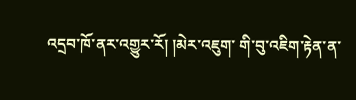འདྲབ་ཁོ་ནར་འགྱུར་རོ། །མེར་འཇུག་ གི་བུ་འཇིག་རྟེན་ན་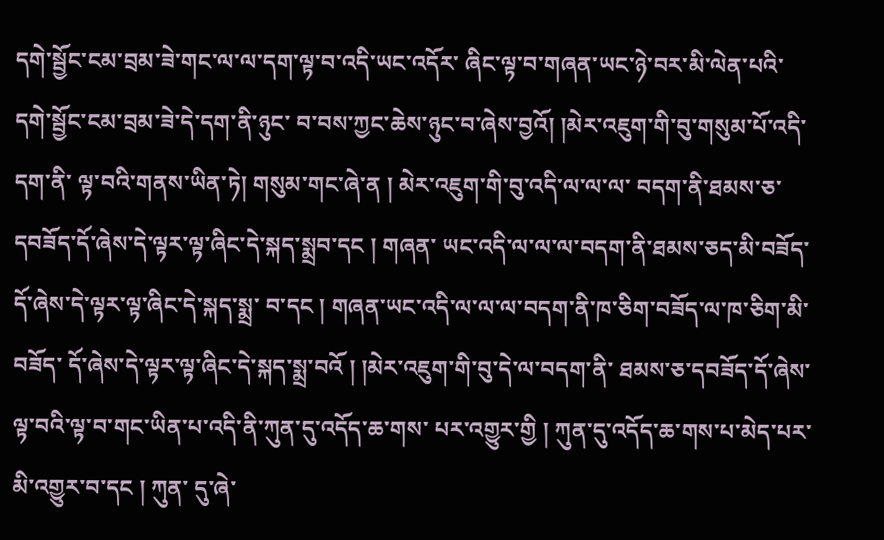དགེ་སྦྱོང་ངམ་བྲམ་ཟེ་གང་ལ་ལ་དག་ལྟ་བ་འདི་ཡང་འདོར་ ཞིང་ལྟ་བ་གཞན་ཡང་ཉེ་བར་མི་ལེན་པའི་དགེ་སྦྱོང་ངམ་བྲམ་ཟེ་དེ་དག་ནི་ཉུང་ བ་བས་ཀྱང་ཆེས་ཉུང་བ་ཞེས་བྱའོ། །མེར་འཇུག་གི་བུ་གསུམ་པོ་འདི་དག་ནི་ ལྟ་བའི་གནས་ཡིན་ཏེ། གསུམ་གང་ཞེ་ན ། མེར་འཇུག་གི་བུ་འདི་ལ་ལ་ལ་ བདག་ནི་ཐམས་ཅ་དབཟོད་དོ་ཞེས་དེ་ལྟར་ལྟ་ཞིང་དེ་སྐད་སྨྲབ་དང ། གཞན་ ཡང་འདི་ལ་ལ་ལ་བདག་ནི་ཐམས་ཅད་མི་བཟོད་དོ་ཞེས་དེ་ལྟར་ལྟ་ཞིང་དེ་སྐད་སྨྲ་ བ་དང ། གཞན་ཡང་འདི་ལ་ལ་ལ་བདག་ནི་ཁ་ཅིག་བཟོད་ལ་ཁ་ཅིག་མི་བཟོད་ དོ་ཞེས་དེ་ལྟར་ལྟ་ཞིང་དེ་སྐད་སྨྲ་བའོ ། །མེར་འཇུག་གི་བུ་དེ་ལ་བདག་ནི་ ཐམས་ཅ་དབཟོད་དོ་ཞེས་ལྟ་བའི་ལྟ་བ་གང་ཡིན་པ་འདི་ནི་ཀུན་དུ་འདོད་ཆ་གས་ པར་འགྱུར་གྱི ། ཀུན་དུ་འདོད་ཆ་གས་པ་མེད་པར་མི་འགྱུར་བ་དང ། ཀུན་ དུ་ཞེ་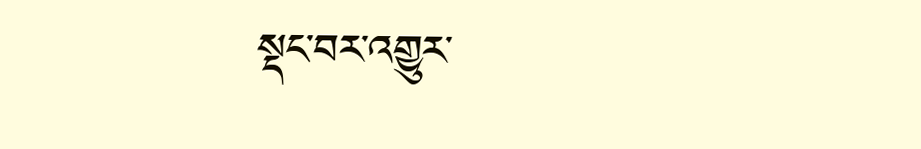སྡང་བར་འགྱུར་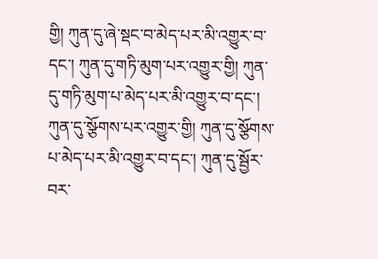གྱི། ཀུན་དུ་ཞེ་སྡང་བ་མེད་པར་མི་འགྱུར་བ་དང་། ཀུན་དུ་གཏི་མུག་པར་འགྱུར་གྱི། ཀུན་དུ་གཏི་མུག་པ་མེད་པར་མི་འགྱུར་བ་དང་། ཀུན་དུ་སྩོགས་པར་འགྱུར་གྱི། ཀུན་དུ་སྩོགས་པ་མེད་པར་མི་འགྱུར་བ་དང་། ཀུན་དུ་སྦྱོར་བར་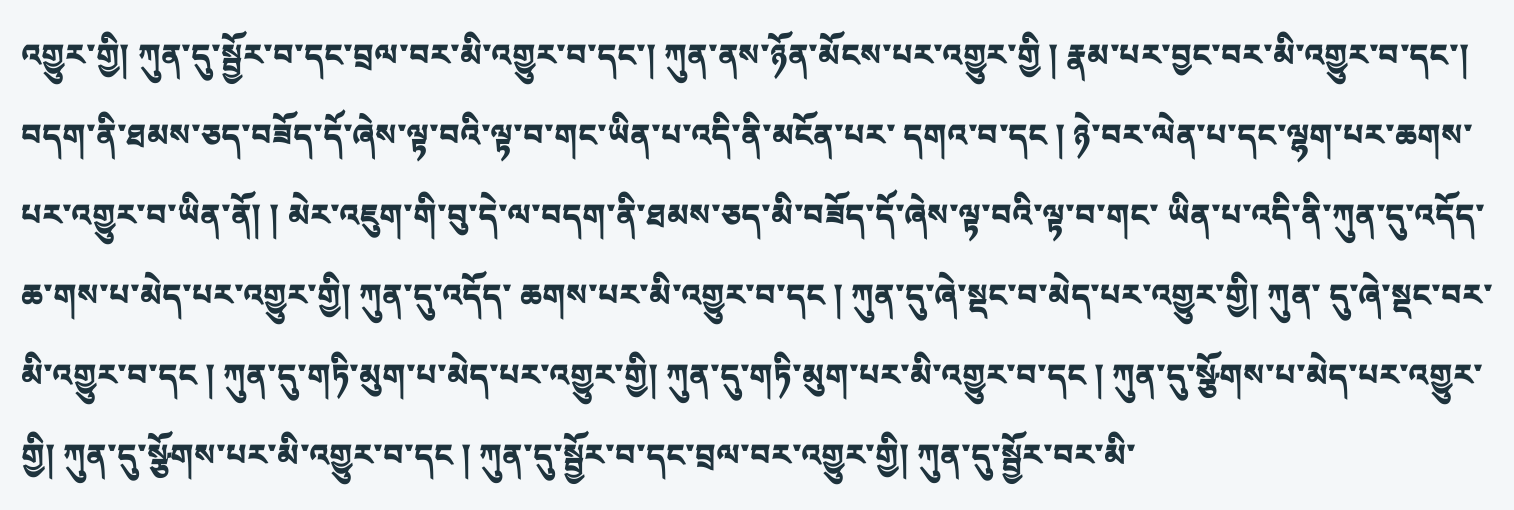འགྱུར་གྱི། ཀུན་དུ་སྦྱོར་བ་དང་བྲལ་བར་མི་འགྱུར་བ་དང་། ཀུན་ནས་ཉོན་མོངས་པར་འགྱུར་གྱི ། རྣམ་པར་བྱང་བར་མི་འགྱུར་བ་དང་།
བདག་ནི་ཐམས་ཅད་བཟོད་དོ་ཞེས་ལྟ་བའི་ལྟ་བ་གང་ཡིན་པ་འདི་ནི་མངོན་པར་ དགའ་བ་དང ། ཉེ་བར་ལེན་པ་དང་ལྷག་པར་ཆགས་པར་འགྱུར་བ་ཡིན་ནོ། ། མེར་འཇུག་གི་བུ་དེ་ལ་བདག་ནི་ཐམས་ཅད་མི་བཟོད་དོ་ཞེས་ལྟ་བའི་ལྟ་བ་གང་ ཡིན་པ་འདི་ནི་ཀུན་དུ་འདོད་ཆ་གས་པ་མེད་པར་འགྱུར་གྱི། ཀུན་དུ་འདོད་ ཆགས་པར་མི་འགྱུར་བ་དང ། ཀུན་དུ་ཞེ་སྡང་བ་མེད་པར་འགྱུར་གྱི། ཀུན་ དུ་ཞེ་སྡང་བར་མི་འགྱུར་བ་དང ། ཀུན་དུ་གཏི་མུག་པ་མེད་པར་འགྱུར་གྱི། ཀུན་དུ་གཏི་མུག་པར་མི་འགྱུར་བ་དང ། ཀུན་དུ་སྩོགས་པ་མེད་པར་འགྱུར་གྱི། ཀུན་དུ་སྩོགས་པར་མི་འགྱུར་བ་དང ། ཀུན་དུ་སྦྱོར་བ་དང་བྲལ་བར་འགྱུར་གྱི། ཀུན་དུ་སྦྱོར་བར་མི་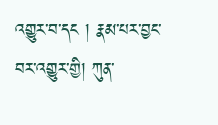འགྱུར་བ་དང ། རྣམ་པར་བྱང་བར་འགྱུར་གྱི། ཀུན་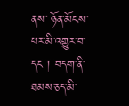ནས་ ཉོན་མོངས་པར་མི་འགྱུར་བ་དང ། བདག་ནི་ཐམས་ཅད་མི་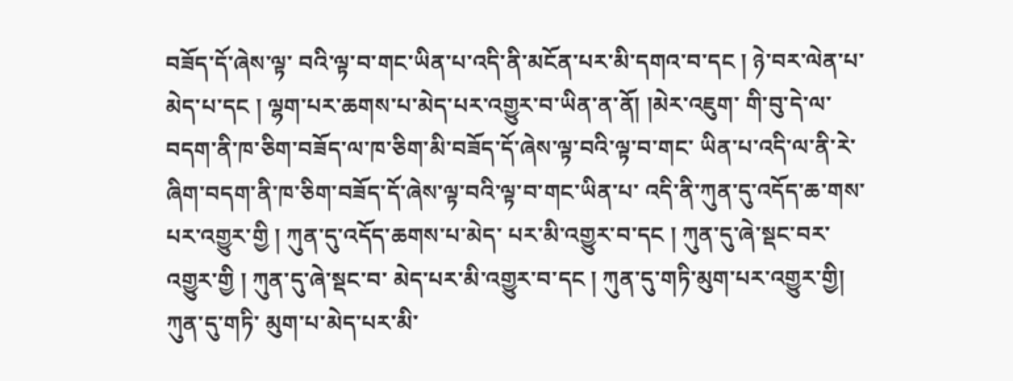བཟོད་དོ་ཞེས་ལྟ་ བའི་ལྟ་བ་གང་ཡིན་པ་འདི་ནི་མངོན་པར་མི་དགའ་བ་དང ། ཉེ་བར་ལེན་པ་ མེད་པ་དང ། ལྷག་པར་ཆགས་པ་མེད་པར་འགྱུར་བ་ཡིན་ན་ནོ། །མེར་འཇུག་ གི་བུ་དེ་ལ་བདག་ནི་ཁ་ཅིག་བཟོད་ལ་ཁ་ཅིག་མི་བཟོད་དོ་ཞེས་ལྟ་བའི་ལྟ་བ་གང་ ཡིན་པ་འདི་ལ་ནི་རེ་ཞིག་བདག་ནི་ཁ་ཅིག་བཟོད་དོ་ཞེས་ལྟ་བའི་ལྟ་བ་གང་ཡིན་པ་ འདི་ནི་ཀུན་དུ་འདོད་ཆ་གས་པར་འགྱུར་གྱི ། ཀུན་དུ་འདོད་ཆགས་པ་མེད་ པར་མི་འགྱུར་བ་དང ། ཀུན་དུ་ཞེ་སྡང་བར་འགྱུར་གྱི ། ཀུན་དུ་ཞེ་སྡང་བ་ མེད་པར་མི་འགྱུར་བ་དང ། ཀུན་དུ་གཏི་མུག་པར་འགྱུར་གྱི། ཀུན་དུ་གཏི་ མུག་པ་མེད་པར་མི་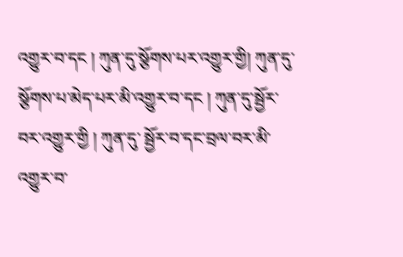འགྱུར་བ་དང ། ཀུན་དུ་སྩོགས་པར་འགྱུར་གྱི། ཀུན་དུ་ སྩོགས་པ་མེད་པར་མི་འགྱུར་བ་དང ། ཀུན་དུ་སྦྱོར་བར་འགྱུར་གྱི ། ཀུན་དུ་ སྦྱོར་བ་དང་བྲལ་བར་མི་འགྱུར་བ་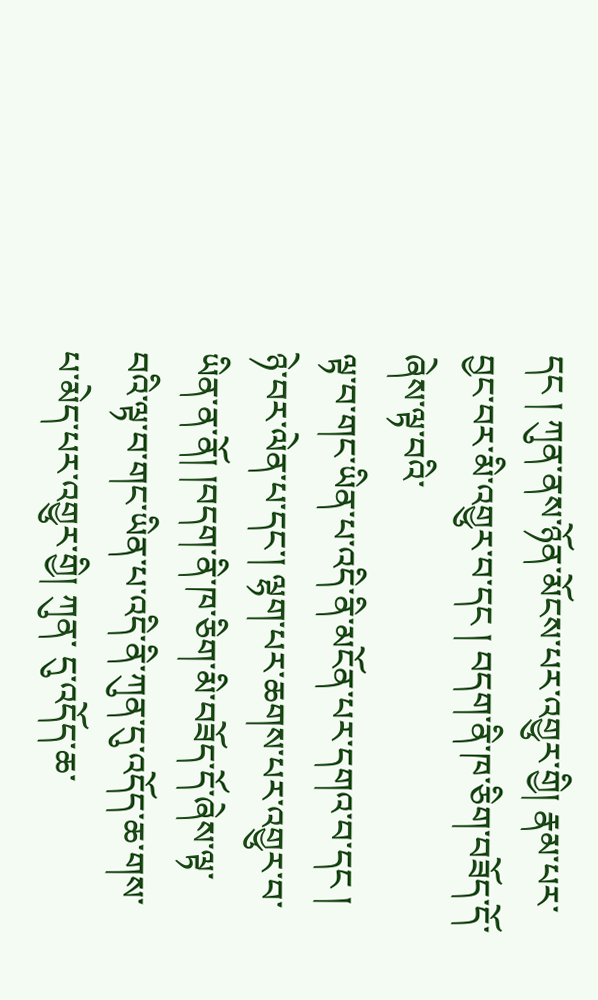དང ། ཀུན་ནས་ཉོན་མོངས་པར་འགྱུར་གྱི། རྣམ་པར་བྱང་བར་མི་འགྱུར་བ་དང ། བདག་ནི་ཁ་ཅིག་བཟོད་དོ་ཞེས་ལྟ་བའི་
ལྟ་བ་གང་ཡིན་པ་འདི་ནི་མངོན་པར་དགའ་བ་དང ། ཉེ་བར་ལེན་པ་དང་། ལྷག་པར་ཆགས་པར་འགྱུར་བ་ཡིན་ན་ནོ། །བདག་ནི་ཁ་ཅིག་མི་བཟོད་དོ་ཞེས་ལྟ་ བའི་ལྟ་བ་གང་ཡིན་པ་འདི་ནི་ཀུན་དུ་འདོད་ཆ་གས་པ་མེད་པར་འགྱུར་གྱི། ཀུན་ དུ་འདོད་ཆ་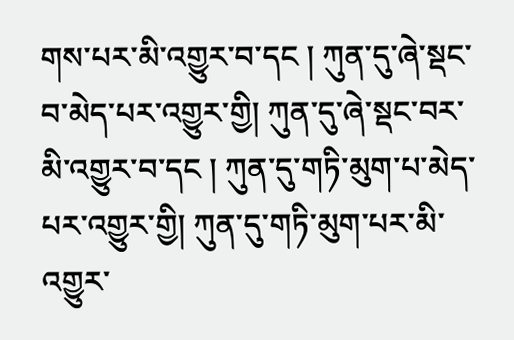གས་པར་མི་འགྱུར་བ་དང ། ཀུན་དུ་ཞེ་སྡང་བ་མེད་པར་འགྱུར་གྱི། ཀུན་དུ་ཞེ་སྡང་བར་མི་འགྱུར་བ་དང ། ཀུན་དུ་གཏི་མུག་པ་མེད་པར་འགྱུར་གྱི། ཀུན་དུ་གཏི་མུག་པར་མི་འགྱུར་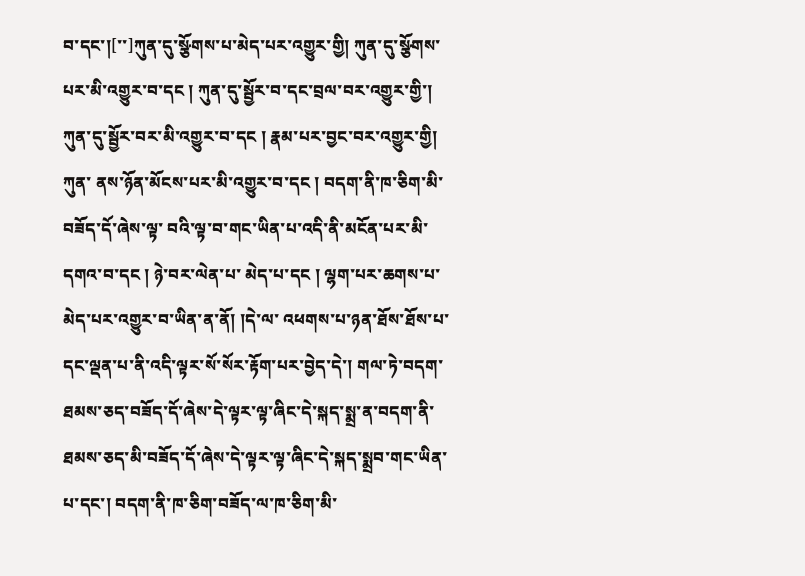བ་དང་།[་་]ཀུན་དུ་སྩོགས་པ་མེད་པར་འགྱུར་གྱི། ཀུན་དུ་སྩོགས་པར་མི་འགྱུར་བ་དང ། ཀུན་དུ་སྦྱོར་བ་དང་བྲལ་བར་འགྱུར་གྱི་། ཀུན་དུ་སྦྱོར་བར་མི་འགྱུར་བ་དང ། རྣམ་པར་བྱང་བར་འགྱུར་གྱི། ཀུན་ ནས་ཉོན་མོངས་པར་མི་འགྱུར་བ་དང ། བདག་ནི་ཁ་ཅིག་མི་བཟོད་དོ་ཞེས་ལྟ་ བའི་ལྟ་བ་གང་ཡིན་པ་འདི་ནི་མངོན་པར་མི་དགའ་བ་དང ། ཉེ་བར་ལེན་པ་ མེད་པ་དང ། ལྷག་པར་ཆགས་པ་མེད་པར་འགྱུར་བ་ཡིན་ན་ནོ། །དེ་ལ་ འཕགས་པ་ཉན་ཐོས་ཐོས་པ་དང་ལྡན་པ་ནི་འདི་ལྟར་སོ་སོར་རྟོག་པར་བྱེད་དེ་། གལ་ཏེ་བདག་ཐམས་ཅད་བཟོད་དོ་ཞེས་དེ་ལྟར་ལྟ་ཞིང་དེ་སྐད་སྨྲ་ན་བདག་ནི་ ཐམས་ཅད་མི་བཟོད་དོ་ཞེས་དེ་ལྟར་ལྟ་ཞིང་དེ་སྐད་སྨྲབ་གང་ཡིན་པ་དང་། བདག་ནི་ཁ་ཅིག་བཟོད་ལ་ཁ་ཅིག་མི་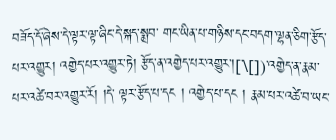བཟོད་དོ་ཞེས་དེ་ལྟར་ལྟ་ཞིང་དེ་སྐད་སྨྲབ་ གང་ཡིན་པ་གཉིས་དང་བདག་ལྷན་ཅིག་རྩོད་པར་འགྱུར། འགྱེད་པར་འགྱུར་ཏེ། རྩོད་ན་འགྱེད་པར་འགྱུར་།[་\[])་འགྱེད་ན་རྣམ་པར་འཚེ་བར་འགྱུར་རོ། །དེ་ ལྟར་རྩོད་པ་དང ། འགྱེད་པ་དང ། རྣམ་པར་འཚེ་བ་ཡང་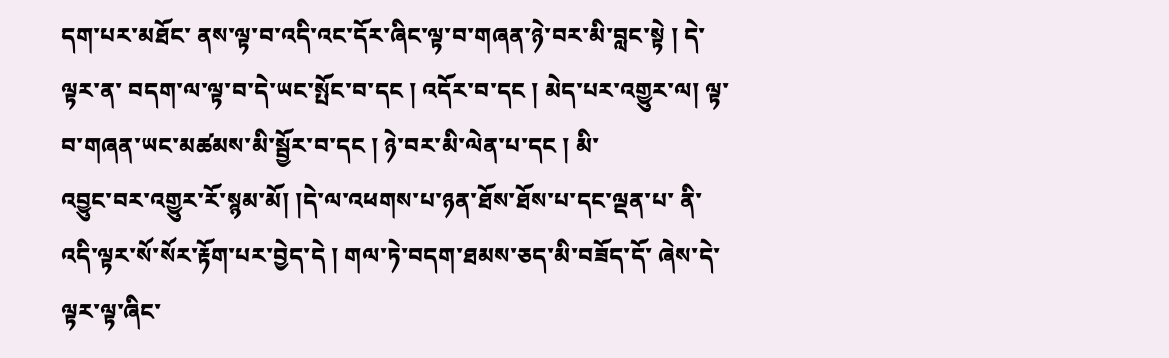དག་པར་མཐོང་ ནས་ལྟ་བ་འདི་འང་དོར་ཞིང་ལྟ་བ་གཞན་ཉེ་བར་མི་བླང་སྟེ ། དེ་ལྟར་ན་ བདག་ལ་ལྟ་བ་དེ་ཡང་སྤོང་བ་དང ། འདོར་བ་དང ། མེད་པར་འགྱུར་ལ། ལྟ་བ་གཞན་ཡང་མཚམས་མི་སྦྱོར་བ་དང ། ཉེ་བར་མི་ལེན་པ་དང ། མི་
འབྱུང་བར་འགྱུར་རོ་སྙམ་མོ། །དེ་ལ་འཕགས་པ་ཉན་ཐོས་ཐོས་པ་དང་ལྡན་པ་ ནི་འདི་ལྟར་སོ་སོར་རྟོག་པར་བྱེད་དེ ། གལ་ཏེ་བདག་ཐམས་ཅད་མི་བཟོད་དོ་ ཞེས་དེ་ལྟར་ལྟ་ཞིང་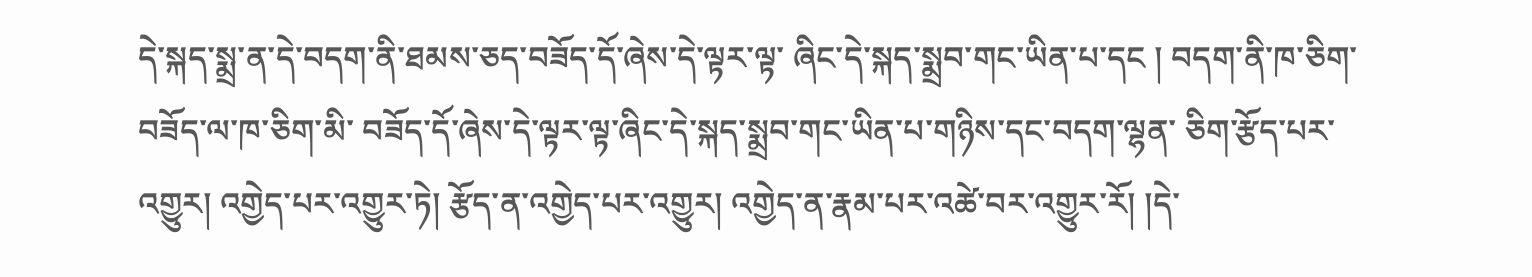དེ་སྐད་སྨྲ་ན་དེ་བདག་ནི་ཐམས་ཅད་བཟོད་དོ་ཞེས་དེ་ལྟར་ལྟ་ ཞིང་དེ་སྐད་སྨྲབ་གང་ཡིན་པ་དང ། བདག་ནི་ཁ་ཅིག་བཟོད་ལ་ཁ་ཅིག་མི་ བཟོད་དོ་ཞེས་དེ་ལྟར་ལྟ་ཞིང་དེ་སྐད་སྨྲབ་གང་ཡིན་པ་གཉིས་དང་བདག་ལྷན་ ཅིག་རྩོད་པར་འགྱུར། འགྱེད་པར་འགྱུར་ཏེ། རྩོད་ན་འགྱེད་པར་འགྱུར། འགྱེད་ན་རྣམ་པར་འཚེ་བར་འགྱུར་རོ། །དེ་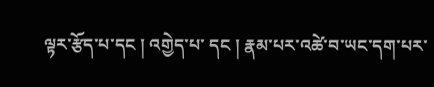ལྟར་རྩོད་པ་དང ། འགྱེད་པ་ དང ། རྣམ་པར་འཚེ་བ་ཡང་དག་པར་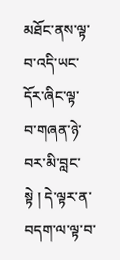མཐོང་ནས་ལྟ་བ་འདི་ཡང་དོར་ཞིང་ལྟ་ བ་གཞན་ཉེ་བར་མི་བླང་སྟེ ། དེ་ལྟར་ན་བདག་ལ་ལྟ་བ་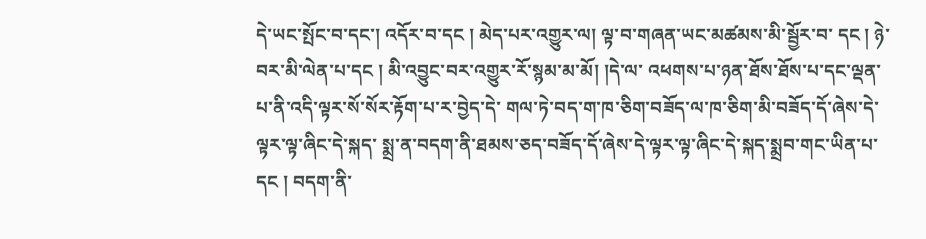དེ་ཡང་སྤོང་བ་དང་། འདོར་བ་དང ། མེད་པར་འགྱུར་ལ། ལྟ་བ་གཞན་ཡང་མཚམས་མི་སྦྱོར་བ་ དང ། ཉེ་བར་མི་ལེན་པ་དང ། མི་འབྱུང་བར་འགྱུར་རོ་སྙམ་མ་མོ། །དེ་ལ་ འཕགས་པ་ཉན་ཐོས་ཐོས་པ་དང་ལྡན་པ་ནི་འདི་ལྟར་སོ་སོར་རྟོག་པ་ར་བྱེད་དེ་ གལ་ཏེ་བད་ག་ཁ་ཅིག་བཟོད་ལ་ཁ་ཅིག་མི་བཟོད་དོ་ཞེས་དེ་ལྟར་ལྟ་ཞིང་དེ་སྐད་ སྨྲ་ན་བདག་ནི་ཐམས་ཅད་བཟོད་དོ་ཞེས་དེ་ལྟར་ལྟ་ཞིང་དེ་སྐད་སྨྲབ་གང་ཡིན་པ་ དང ། བདག་ནི་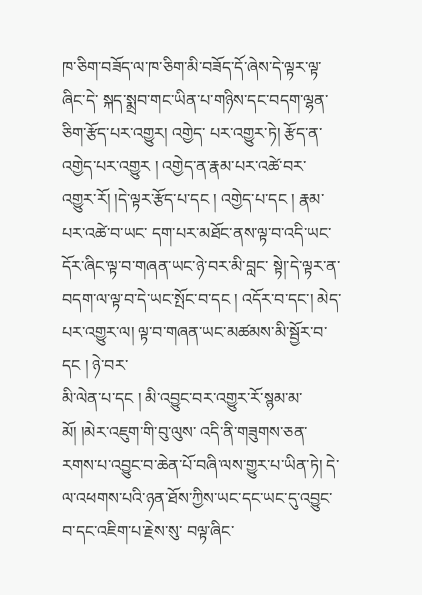ཁ་ཅིག་བཟོད་ལ་ཁ་ཅིག་མི་བཟོད་དོ་ཞེས་དེ་ལྟར་ལྟ་ཞིང་དེ་ སྐད་སྨྲབ་གང་ཡིན་པ་གཉིས་དང་བདག་ལྷན་ཅིག་རྩོད་པར་འགྱུར། འགྱེད་ པར་འགྱུར་ཏེ། རྩོད་ན་འགྱེད་པར་འགྱུར ། འགྱེད་ན་རྣམ་པར་འཚེ་བར་ འགྱུར་རོ། །དེ་ལྟར་རྩོད་པ་དང ། འགྱེད་པ་དང ། རྣམ་པར་འཚེ་བ་ཡང་ དག་པར་མཐོང་ནས་ལྟ་བ་འདི་ཡང་དོར་ཞིང་ལྟ་བ་གཞན་ཡང་ཉེ་བར་མི་བླང་ སྟེ།་དེ་ལྟར་ན་བདག་ལ་ལྟ་བ་དེ་ཡང་སྤོང་བ་དང ། འདོར་བ་དང་། མེད་པར་འགྱུར་ལ། ལྟ་བ་གཞན་ཡང་མཚམས་མི་སྦྱོར་བ་དང ། ཉེ་བར་
མི་ལེན་པ་དང ། མི་འབྱུང་བར་འགྱུར་རོ་སྙམ་མ་མོ། །མེར་འཇུག་གི་བུ་ལུས་ འདི་ནི་གཟུགས་ཅན་རགས་པ་འབྱུང་བ་ཆེན་པོ་བཞི་ལས་གྱུར་པ་ཡིན་ཏེ། དེ་ ལ་འཕགས་པའི་ཉན་ཐོས་ཀྱིས་ཡང་དང་ཡང་དུ་འབྱུང་བ་དང་འཇིག་པ་རྗེས་སུ་ བལྟ་ཞིང་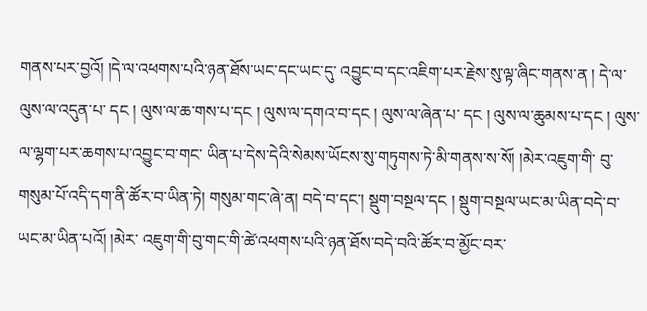གནས་པར་བྱའོ། །དེ་ལ་འཕགས་པའི་ཉན་ཐོས་ཡང་དང་ཡང་དུ་ འབྱུང་བ་དང་འཇིག་པར་རྗེས་སུ་ལྟ་ཞིང་གནས་ན ། དེ་ལ་ལུས་ལ་འདུན་པ་ དང ། ལུས་ལ་ཆ་གས་པ་དང ། ལུས་ལ་དགའ་བ་དང ། ལུས་ལ་ཞེན་པ་ དང ། ལུས་ལ་ཆུམས་པ་དང ། ལུས་ལ་ལྷག་པར་ཆགས་པ་འབྱུང་བ་གང་ ཡིན་པ་དེས་དེའི་སེམས་ཡོངས་སུ་གཏུགས་ཏེ་མི་གནས་ས་སོ། །མེར་འཇུག་གི་ བུ་གསུམ་པོ་འདི་དག་ནི་ཚོར་བ་ཡིན་ཏེ། གསུམ་གང་ཞེ་ན། བདེ་བ་དང་། སྡུག་བསྔལ་དང ། སྡུག་བསྔལ་ཡང་མ་ཡིན་བདེ་བ་ཡང་མ་ཡིན་པའོ། །མེར་ འཇུག་གི་བུ་གང་གི་ཚེ་འཕགས་པའི་ཉན་ཐོས་བདེ་བའི་ཚོར་བ་མྱོང་བར་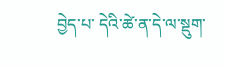བྱེད་པ་ དེའི་ཚེ་ན་དེ་ལ་སྡུག་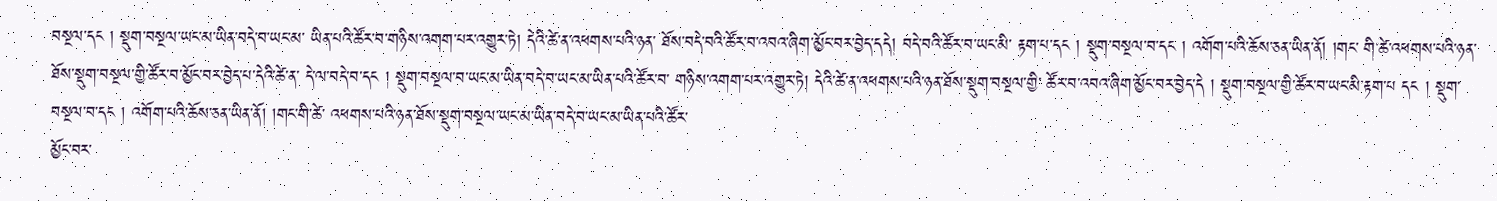བསྔལ་དང ། སྡུག་བསྔལ་ཡང་མ་ཡིན་བདེ་བ་ཡང་མ་ ཡིན་པའི་ཚོར་བ་གཉིས་འགག་པར་འགྱུར་ཏེ། དེའི་ཚེ་ན་འཕགས་པའི་ཉན་ ཐོས་བདེ་བའི་ཚོར་བ་འབའ་ཞིག་མྱོང་བར་བྱེད་དདེ། བདེ་བའི་ཚོར་བ་ཡང་མི་ རྟག་པ་དང ། སྡུག་བསྔལ་བ་དང ། འགོག་པའི་ཆོས་ཅན་ཡིན་ནོ། །གང་ གི་ཚེ་འཕགས་པའི་ཉན་ཐོས་སྡུག་བསྔལ་གྱི་ཚོར་བ་མྱོང་བར་བྱེད་པ་དེའི་ཚེ་ན་ དེ་ལ་བདེ་བ་དང ། སྡུག་བསྔལ་བ་ཡང་མ་ཡིན་བདེ་བ་ཡང་མ་ཡིན་པའི་ཚོར་བ་ གཉིས་འགག་པར་འགྱུར་ཏེ། དེའི་ཚེ་ན་འཕགས་པའི་ཉན་ཐོས་སྡུག་བསྔལ་གྱི་ ཚོར་བ་འབའ་ཞིག་མྱོང་བར་བྱེད་དེ ། སྡུག་བསྔལ་གྱི་ཚོར་བ་ཡང་མི་རྟག་པ དང ། སྡུག་བསྔལ་བ་དང ། འགོག་པའི་ཆོས་ཅན་ཡིན་ནོ། །གང་གི་ཚེ་ འཕགས་པའི་ཉན་ཐོས་སྡུག་བསྔལ་ཡང་མ་ཡིན་བདེ་བ་ཡང་མ་ཡིན་པའི་ཚོར་
མྱོང་བར་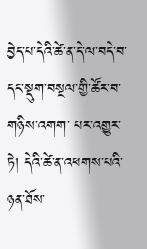བྱེད་པ་དེའི་ཚེ་ན་དེ་ལ་བདེ་བ་དང་སྡུག་བསྔལ་གྱི་ཚོར་བ་གཉིས་འགག་ པར་འགྱུར་ཏེ། དེའི་ཚེ་ན་འཕགས་པའི་ཉན་ཐོས་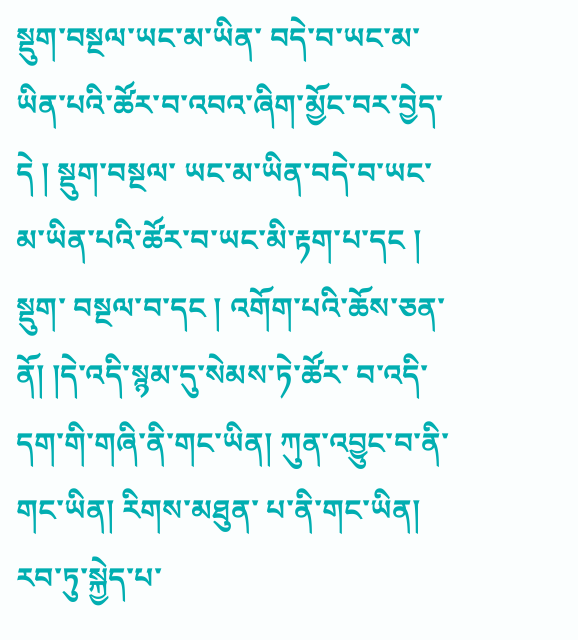སྡུག་བསྔལ་ཡང་མ་ཡིན་ བདེ་བ་ཡང་མ་ཡིན་པའི་ཚོར་བ་འབའ་ཞིག་མྱོང་བར་བྱེད་དེ ། སྡུག་བསྔལ་ ཡང་མ་ཡིན་བདེ་བ་ཡང་མ་ཡིན་པའི་ཚོར་བ་ཡང་མི་རྟག་པ་དང ། སྡུག་ བསྔལ་བ་དང ། འགོག་པའི་ཆོས་ཅན་ནོ། །དེ་འདི་སྙམ་དུ་སེམས་ཏེ་ཚོར་ བ་འདི་དག་གི་གཞི་ནི་གང་ཡིན། ཀུན་འབྱུང་བ་ནི་གང་ཡིན། རིགས་མཐུན་ པ་ནི་གང་ཡིན། རབ་ཏུ་སྐྱེད་པ་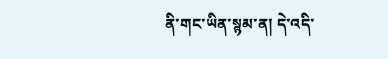ནི་གང་ཡིན་སྙམ་ན། དེ་འདི་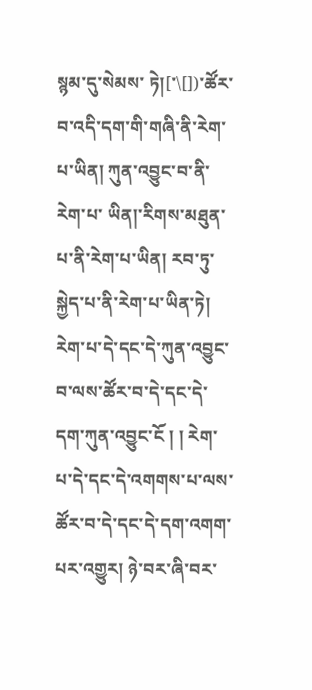སྙམ་དུ་སེམས་ ཏེ།[་\[])་ཚོར་བ་འདི་དག་གི་གཞི་ནི་རེག་པ་ཡིན། ཀུན་འབྱུང་བ་ནི་རེག་པ་ ཡིན།་རིགས་མཐུན་པ་ནི་རེག་པ་ཡིན། རབ་ཏུ་སྐྱེད་པ་ནི་རེག་པ་ཡིན་ཏེ། རེག་པ་དེ་དང་དེ་ཀུན་འབྱུང་བ་ལས་ཚོར་བ་དེ་དང་དེ་དག་ཀུན་འབྱུང་ངོ ། ། རེག་པ་དེ་དང་དེ་འགགས་པ་ལས་ཚོར་བ་དེ་དང་དེ་དག་འགག་པར་འགྱུར། ཉེ་བར་ཞི་བར་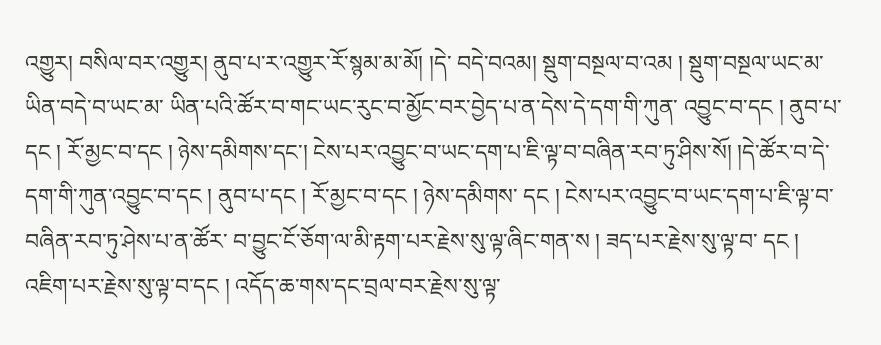འགྱུར། བསིལ་བར་འགྱུར། ནུབ་པ་ར་འགྱུར་རོ་སྙམ་མ་མོ། །དེ་ བདེ་བའམ། སྡུག་བསྔལ་བ་འམ ། སྡུག་བསྔལ་ཡང་མ་ཡིན་བདེ་བ་ཡང་མ་ ཡིན་པའི་ཚོར་བ་གང་ཡང་རུང་བ་མྱོང་བར་བྱེད་པ་ན་དེས་དེ་དག་གི་ཀུན་ འབྱུང་བ་དང ། ནུབ་པ་དང ། རོ་མྱང་བ་དང ། ཉེས་དམིགས་དང་། ངེས་པར་འབྱུང་བ་ཡང་དག་པ་ཇི་ལྟ་བ་བཞིན་རབ་ཏུ་ཤིས་སོ། །དེ་ཚོར་བ་དེ་ དག་གི་ཀུན་འབྱུང་བ་དང ། ནུབ་པ་དང ། རོ་མྱང་བ་དང ། ཉེས་དམིགས་ དང ། ངེས་པར་འབྱུང་བ་ཡང་དག་པ་ཇི་ལྟ་བ་བཞིན་རབ་ཏུ་ཤེས་པ་ན་ཚོར་ བ་བྱུང་ངོ་ཅོག་ལ་མི་རྟག་པར་རྗེས་སུ་ལྟ་ཞིང་གན་ས ། ཟད་པར་རྗེས་སུ་ལྟ་བ་ དང ། འཇིག་པར་རྗེས་སུ་ལྟ་བ་དང ། འདོད་ཆ་གས་དང་བྲལ་བར་རྗེས་སུ་ལྟ་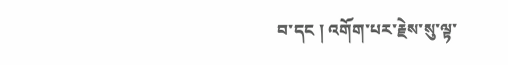བ་དང ། འགོག་པར་རྗེས་སུ་ལྟ་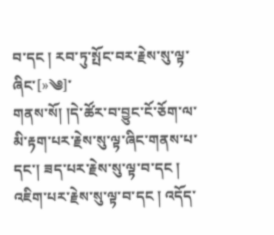བ་དང ། རབ་ཏུ་སྤོང་བར་རྗེས་སུ་ལྟ་ཞིང་[»༄]་
གནས་སོ། །དེ་ཚོར་བ་བྱུང་ངོ་ཅོག་ལ་མི་རྟག་པར་རྗེས་སུ་ལྟ་ཞིང་གནས་པ་དང་། ཟད་པར་རྗེས་སུ་ལྟ་བ་དང ། འཇིག་པར་རྗེས་སུ་ལྟ་བ་དང ། འདོད་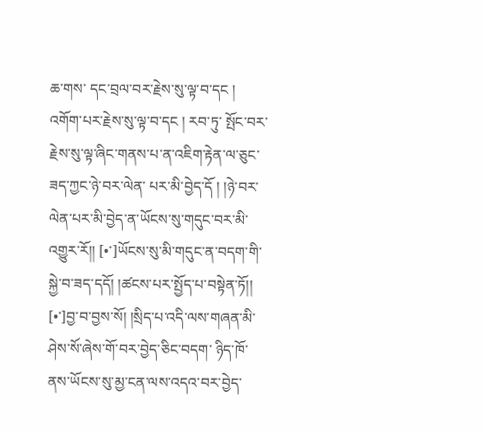ཆ་གས་ དང་བྲལ་བར་རྗེས་སུ་ལྟ་བ་དང ། འགོག་པར་རྗེས་སུ་ལྟ་བ་དང ། རབ་ཏུ་ སྤོང་བར་རྗེས་སུ་ལྟ་ཞིང་གནས་པ་ན་འཇིག་རྟེན་ལ་ཅུང་ཟད་ཀྱང་ཉེ་བར་ལེན་ པར་མི་བྱེད་དོ ། །ཉེ་བར་ལེན་པར་མི་བྱེད་ན་ཡོངས་སུ་གདུང་བར་མི་འགྱུར་རོ།། [•་]ཡོངས་སུ་མི་གདུང་ན་བདག་གི་སྐྱེ་བ་ཟད་དདོ། །ཚངས་པར་སྤྱོད་པ་བསྟེན་ཏོ།། [•་]བྱ་བ་བྱས་སོ། །སྲིད་པ་འདི་ལས་གཞན་མི་ཤེས་སོ་ཞེས་གོ་བར་བྱེད་ཅིང་བདག་ ཉིད་ཁོ་ནས་ཡོངས་སུ་མྱ་ངན་ལས་འདའ་བར་བྱེད་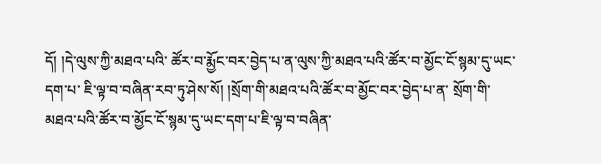དོ། །དེ་ལུས་ཀྱི་མཐའ་པའི་ ཚོར་བ་རྨྱོང་བར་བྱེད་པ་ན་ལུས་ཀྱི་མཐའ་པའི་ཚོར་བ་མྱོང་ངོ་སྙམ་དུ་ཡང་དག་པ་ ཇི་ལྟ་བ་བཞིན་རབ་ཏུ་ཤེས་སོ། །སྲོག་གི་མཐའ་པའི་ཚོར་བ་མྱོང་བར་བྱེད་པ་ན་ སྲོག་གི་མཐའ་པའི་ཚོར་བ་མྱོང་ངོ་སྙམ་དུ་ཡང་དག་པ་ཇི་ལྟ་བ་བཞིན་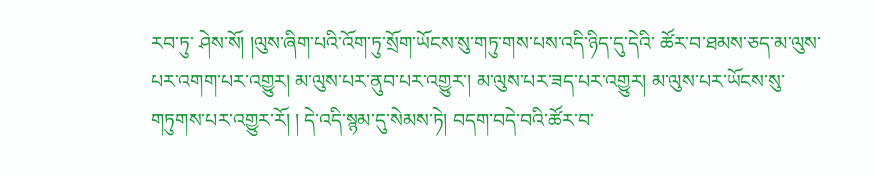རབ་ཏུ་ ཤེས་སོ། །ལུས་ཞིག་པའི་འོག་ཏུ་སྲོག་ཡོངས་སུ་གཏུ་གས་པས་འདི་ཉིད་དུ་དེའི་ ཚོར་བ་ཐམས་ཅད་མ་ལུས་པར་འགག་པར་འགྱུར། མ་ལུས་པར་ནུབ་པར་འགྱུར་། མ་ལུས་པར་ཟད་པར་འགྱུར། མ་ལུས་པར་ཡོངས་སུ་གཏུགས་པར་འགྱུར་རོ། ། དེ་འདི་སྙམ་དུ་སེམས་ཏེ། བདག་བདེ་བའི་ཚོར་བ་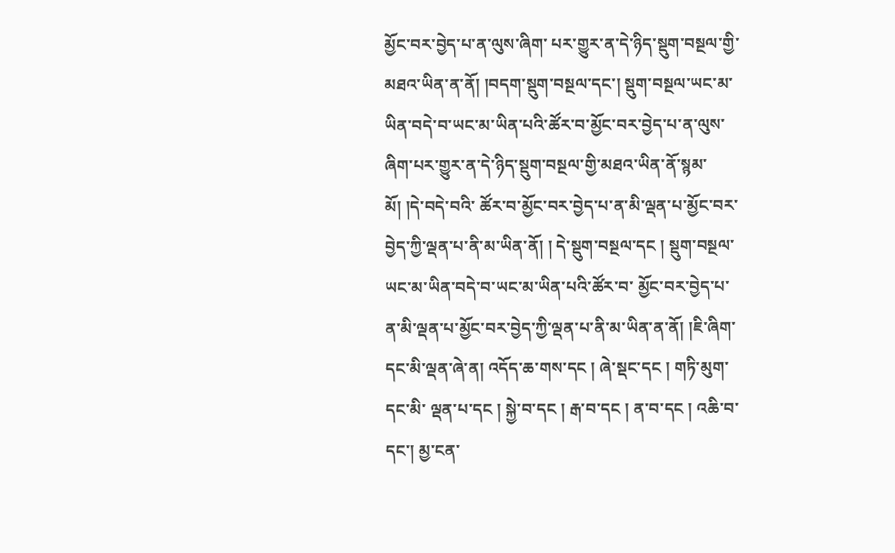མྱོང་བར་བྱེད་པ་ན་ལུས་ཞིག་ པར་གྱུར་ན་དེ་ཉིད་སྡུག་བསྔལ་གྱི་མཐའ་ཡིན་ན་ནོ། །བདག་སྡུག་བསྔལ་དང་། སྡུག་བསྔལ་ཡང་མ་ཡིན་བདེ་བ་ཡང་མ་ཡིན་པའི་ཚོར་བ་མྱོང་བར་བྱེད་པ་ན་ལུས་ ཞིག་པར་གྱུར་ན་དེ་ཉིད་སྡུག་བསྔལ་གྱི་མཐའ་ཡིན་ནོ་སྙམ་མོ། །དེ་བདེ་བའི་ ཚོར་བ་མྱོང་བར་བྱེད་པ་ན་མི་ལྡན་པ་མྱོང་བར་བྱེད་ཀྱི་ལྡན་པ་ནི་མ་ཡིན་ནོ། ། དེ་སྡུག་བསྔལ་དང ། སྡུག་བསྔལ་ཡང་མ་ཡིན་བདེ་བ་ཡང་མ་ཡིན་པའི་ཚོར་བ་ མྱོང་བར་བྱེད་པ་ན་མི་ལྡན་པ་མྱོང་བར་བྱེད་ཀྱི་ལྡན་པ་ནི་མ་ཡིན་ན་ནོ། །ཇི་ཞིག་
དང་མི་ལྡན་ཞེ་ན། འདོད་ཆ་གས་དང ། ཞེ་སྡང་དང ། གཏི་མུག་དང་མི་ ལྡན་པ་དང ། སྐྱེ་བ་དང ། རྒ་བ་དང ། ན་བ་དང ། འཆི་བ་དང་། མྱ་ངན་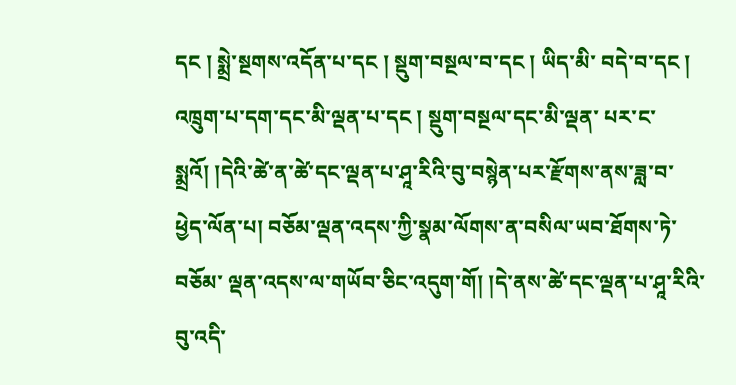དང ། སྨྲེ་སྔགས་འདོན་པ་དང ། སྡུག་བསྔལ་བ་དང ། ཡིད་མི་ བདེ་བ་དང ། འཁྲུག་པ་དག་དང་མི་ལྡན་པ་དང ། སྡུག་བསྔལ་དང་མི་ལྡན་ པར་ང་སྨྲའོ། །དེའི་ཚེ་ན་ཚེ་དང་ལྡན་པ་ཤཱ་རིའི་བུ་བསྙེན་པར་རྫོགས་ནས་ཟླ་བ་ ཕྱེད་ལོན་པ། བཅོམ་ལྡན་འདས་ཀྱི་སྣམ་ལོགས་ན་བསིལ་ཡབ་ཐོགས་ཏེ་བཅོམ་ ལྡན་འདས་ལ་གཡོབ་ཅིང་འདུག་གོ། །དེ་ནས་ཚེ་དང་ལྡན་པ་ཤཱ་རིའི་བུ་འདི་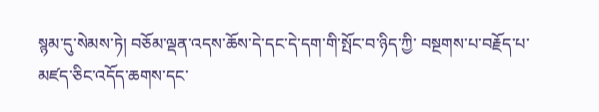སྙམ་དུ་སེམས་ཏེ། བཅོམ་ལྡན་འདས་ཆོས་དེ་དང་དེ་དག་གི་སྤོང་བ་ཉིད་ཀྱི་ བསྔགས་པ་བརྗོད་པ་མཛད་ཅིང་འདོད་ཆགས་དང་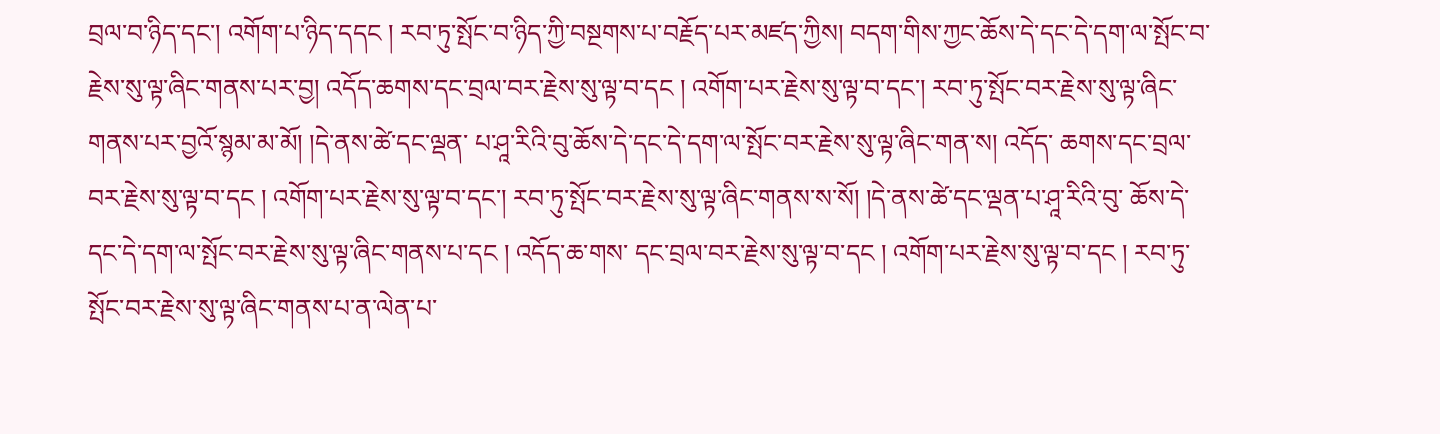བྲལ་བ་ཉིད་དང་། འགོག་པ་ཉིད་དདང ། རབ་ཏུ་སྤོང་བ་ཉིད་ཀྱི་བསྔགས་པ་བརྗོད་པར་མཛད་ཀྱིས། བདག་གིས་ཀྱང་ཆོས་དེ་དང་དེ་དག་ལ་སྤོང་བ་རྗེས་སུ་ལྟ་ཞིང་གནས་པར་བྱ། འདོད་ཆགས་དང་བྲལ་བར་རྗེས་སུ་ལྟ་བ་དང ། འགོག་པར་རྗེས་སུ་ལྟ་བ་དང་། རབ་ཏུ་སྤོང་བར་རྗེས་སུ་ལྟ་ཞིང་གནས་པར་བྱའོ་སྙམ་མ་མོ། །དེ་ནས་ཚེ་དང་ལྡན་ པ་ཤཱ་རིའི་བུ་ཆོས་དེ་དང་དེ་དག་ལ་སྤོང་བར་རྗེས་སུ་ལྟ་ཞིང་གན་ས། འདོད་ ཆགས་དང་བྲལ་བར་རྗེས་སུ་ལྟ་བ་དང ། འགོག་པར་རྗེས་སུ་ལྟ་བ་དང་། རབ་ཏུ་སྤོང་བར་རྗེས་སུ་ལྟ་ཞིང་གནས་ས་སོ། །དེ་ནས་ཚེ་དང་ལྡན་པ་ཤཱ་རིའི་བུ་ ཆོས་དེ་དང་དེ་དག་ལ་སྤོང་བར་རྗེས་སུ་ལྟ་ཞིང་གནས་པ་དང ། འདོད་ཆ་གས་ དང་བྲལ་བར་རྗེས་སུ་ལྟ་བ་དང ། འགོག་པར་རྗེས་སུ་ལྟ་བ་དང ། རབ་ཏུ་ སྤོང་བར་རྗེས་སུ་ལྟ་ཞིང་གནས་པ་ན་ལེན་པ་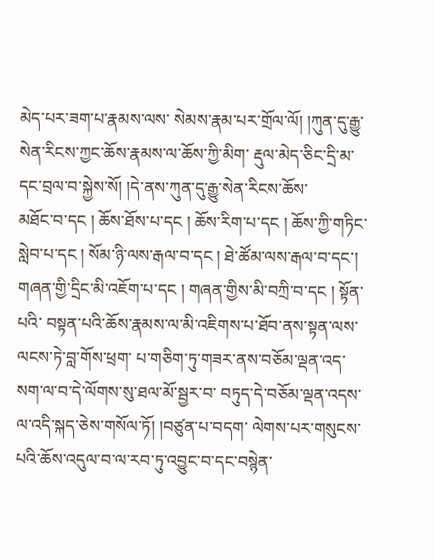མེད་པར་ཟག་པ་རྣམས་ལས་ སེམས་རྣམ་པར་གྲོལ་ལོ། །ཀུན་དུ་རྒྱུ་སེན་རིངས་ཀྱང་ཆོས་རྣམས་ལ་ཆོས་ཀྱི་མིག་ རྡུལ་མེད་ཅིང་དྲི་མ་དང་བྲལ་བ་སྐྱེས་སོ། །དེ་ནས་ཀུན་དུ་རྒྱུ་སེན་རིངས་ཆོས་
མཐོང་བ་དང ། ཆོས་ཐོས་པ་དང ། ཆོས་རིག་པ་དང ། ཆོས་ཀྱི་གཏིང་ སླེབ་པ་དང ། སོམ་ཉི་ལས་རྒལ་བ་དང ། ཐེ་ཚོམ་ལས་རྒལ་བ་དང་། གཞན་གྱི་དྲིང་མི་འཇོག་པ་དང ། གཞན་གྱིས་མི་བཀྲི་བ་དང ། སྟོན་པའི་ བསྟན་པའི་ཆོས་རྣམས་ལ་མི་འཇིགས་པ་ཐོབ་ནས་སྟན་ལས་ལངས་ཏེ་བླ་གོས་ཕྲག་ པ་གཅིག་ཏུ་གཟར་ནས་བཅོམ་ལྡན་འད་སག་ལ་བ་དེ་ལོགས་སུ་ཐལ་མོ་སྦྱར་བ་ བཏུད་དེ་བཅོམ་ལྡན་འདས་ལ་འདི་སྐད་ཅེས་གསོལ་ཏོ། །བཙུན་པ་བདག་ ལེགས་པར་གསུངས་པའི་ཆོས་འདུལ་བ་ལ་རབ་ཏུ་འབྱུང་བ་དང་བསྙེན་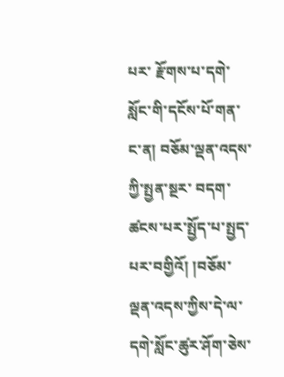པར་ རྫོགས་པ་དགེ་སློང་གི་དངོས་པོ་གན་ང་ན། བཅོམ་ལྡན་འདས་ཀྱི་སྤྱན་སྔར་ བདག་ཚངས་པར་སྤྱོད་པ་སྤྱད་པར་བགྱིའོ། །བཅོམ་ལྡན་འདས་ཀྱིས་དེ་ལ་ དགེ་སློང་ཚུར་ཤོག་ཅེས་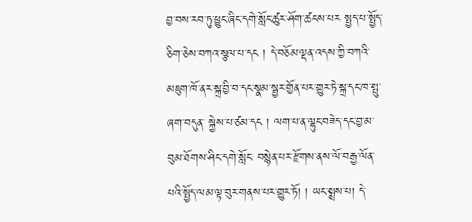བྱ་བས་རབ་ཏུ་ཕྱུང་ཞིང་དགེ་སློང་ཚུར་ཤོག་ཚངས་པར སྤྱད་པ་སྤྱོད་ཅིག་ཅེས་བཀའ་སྩལ་པ་དང ། དེ་བཅོམ་ལྡན་འདས་ཀྱི་བཀའི་ མཇུག་ཁོ་ནར་སྐྲ་བྱི་བ་དང་སྣམ་སྦྱར་གྱོན་པར་གྱུར་ཏེ་སྐྲ་དང་ཁ་སྤུ་ཞག་བདུན་ སྐྱེས་པ་ཙམ་དང ། ལག་པ་ན་ལྷུང་བཟེད་དང་བྱ་མ་བུམ་ཐོགས་ཤིང་དགེ་སློང་ བསྙེན་པར་རྫོགས་ནས་ལོ་བརྒྱ་ལོན་པའི་སྤྱོད་ལམ་ལྟ་བུར་གནས་པར་གྱུར་ཏོ། ། ཡང་སྨྲས་པ། དེ་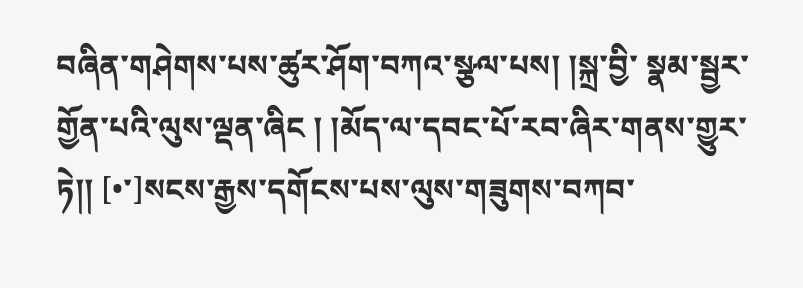བཞིན་གཤེགས་པས་ཚུར་ཤོག་བཀའ་སྩལ་པས། །སྐྲ་བྱི་ སྣམ་སྦྱར་གྱོན་པའི་ལུས་ལྡན་ཞིང ། །མོད་ལ་དབང་པོ་རབ་ཞིར་གནས་གྱུར་ཏེ།། [•་]སངས་རྒྱས་དགོངས་པས་ལུས་གཟུགས་བཀབ་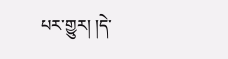པར་གྱུར། །དེ་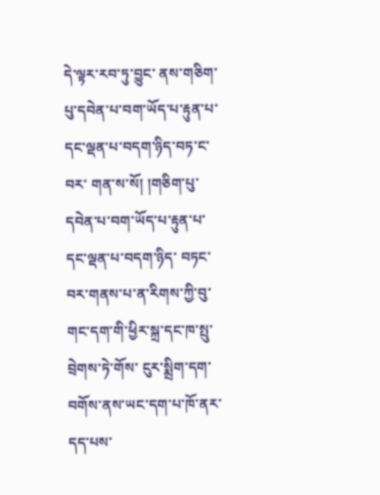དེ་ལྟར་རབ་ཏུ་བྱུང་ ནས་གཅིག་པུ་དབེན་པ་བག་ཡོད་པ་རྟུན་པ་དང་ལྡན་པ་བདག་ཉིད་བཏ་ང་བར་ གན་ས་སོ། །གཅིག་པུ་དབེན་པ་བག་ཡོད་པ་རྟུན་པ་དང་ལྡན་པ་བདག་ཉིད་ བཏང་བར་གནས་པ་ན་རིགས་ཀྱི་བུ་གང་དག་གི་ཕྱིར་སྐྲ་དང་ཁ་སྤུ་བྲེགས་ཏེ་གོས་ ངུར་སྨྲིག་དག་བགོས་ནས་ཡང་དག་པ་ཁོ་ནར་དད་པས་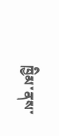ཁྱིམ་ནས་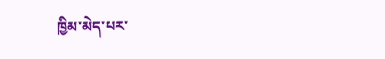ཁྱིམ་མེད་པར་